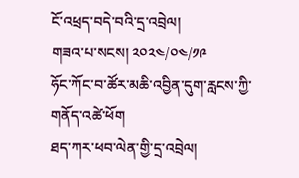ངོ་འཕྲད་བདེ་བའི་དྲ་འབྲེལ།
གཟའ་པ་སངས། ༢༠༢༤/༠༤/༡༩
ཧོང་ཀོང་བ་ཚོར་མཆི་འབྱིན་དུག་རླངས་ཀྱི་གནོད་འཚེ་ཕོག
ཐད་ཀར་ཕབ་ལེན་གྱི་དྲ་འབྲེལ།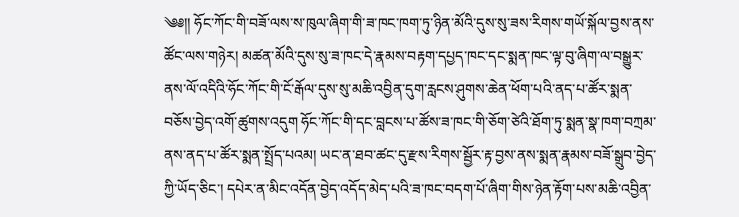༄༅།། ཧོང་ཀོང་གི་བཟོ་ལས་ས་ཁུལ་ཞིག་གི་ཟ་ཁང་ཁག་ཏུ་ཉིན་མོའི་དུས་སུ་ཟས་རིགས་གཡོ་སྐོལ་བྱས་ནས་ཚོང་ལས་གཉེར། མཚན་མོའི་དུས་སུ་ཟ་ཁང་དེ་རྣམས་བརྟག་དཔྱད་ཁང་དང་སྨན་ཁང་ལྟ་བུ་ཞིག་ལ་བསྒྱུར་ནས་ལོ་འདིའི་ཧོང་ཀོང་གི་ངོ་རྒོལ་དུས་སུ་མཆི་འབྱིན་དུག་རླངས་ཤུགས་ཆེན་ཕོག་པའི་ནད་པ་ཚོར་སྨན་བཅོས་བྱེད་འགོ་ཚུགས་འདུག ཧོང་ཀོང་གི་དང་བླངས་པ་ཚོས་ཟ་ཁང་གི་ཅོག་ཙེའི་ཐོག་ཏུ་སྨན་སྣ་ཁག་བཀྲམ་ནས་ནད་པ་ཚོར་སྨན་སྤྲོད་པའམ། ཡང་ན་ཐབ་ཚང་དུ་རྫས་རིགས་སྦྱོར་རྟ་བྱས་ནས་སྨན་རྣམས་བཟོ་སྒྲུབ་བྱེད་ཀྱི་ཡོད་ཅིང་། དཔེར་ན་མིང་འདོན་བྱེད་འདོད་མེད་པའི་ཟ་ཁང་བདག་པོ་ཞིག་གིས་ཉེན་རྟོག་པས་མཆི་འབྱིན་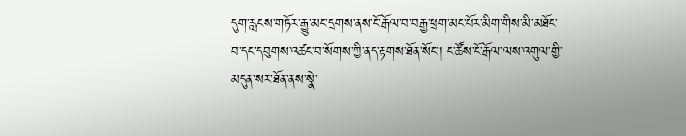དུག་རླངས་གཏོར་རྒྱུ་མང་དྲགས་ནས་ངོ་རྒོལ་བ་བརྒྱ་ཕྲག་མང་པོར་མིག་གིས་མི་མཐོང་བ་དང་དབུགས་འཚང་བ་སོགས་ཀྱི་ནད་རྟགས་ཐོན་སོང་། ང་ཚོས་ངོ་རྒོལ་ལས་འགུལ་གྱི་མདུན་སར་ཐོན་ནས་སྣེ་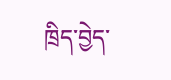ཁྲིད་བྱེད་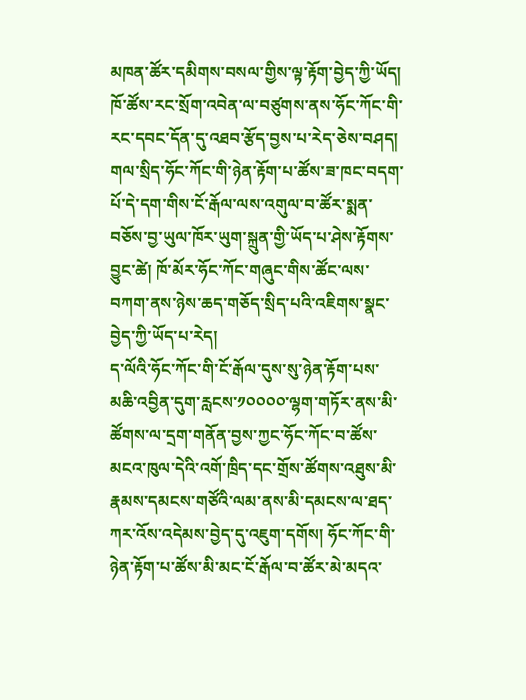མཁན་ཚོར་དམིགས་བསལ་གྱིས་ལྟ་རྟོག་བྱེད་ཀྱི་ཡོད། ཁོ་ཚོས་རང་སྲོག་འབེན་ལ་བཙུགས་ནས་ཧོང་ཀོང་གི་རང་དབང་དོན་དུ་འཐབ་རྩོད་བྱས་པ་རེད་ཅེས་བཤད། གལ་སྲིད་ཧོང་ཀོང་གི་ཉེན་རྟོག་པ་ཚོས་ཟ་ཁང་བདག་པོ་དེ་དག་གིས་ངོ་རྒོལ་ལས་འགུལ་བ་ཚོར་སྨན་བཅོས་བྱ་ཡུལ་ཁོར་ཡུག་སྐྲུན་གྱི་ཡོད་པ་ཤེས་རྟོགས་བྱུང་ཚེ། ཁོ་མོར་ཧོང་ཀོང་གཞུང་གིས་ཚོང་ལས་བཀག་ནས་ཉེས་ཆད་གཅོད་སྲིད་པའི་འཇིགས་སྣང་བྱེད་ཀྱི་ཡོད་པ་རེད།
ད་ལོའི་ཧོང་ཀོང་གི་ངོ་རྒོལ་དུས་སུ་ཉེན་རྟོག་པས་མཆི་འབྱིན་དུག་རླངས་༡༠༠༠༠་ལྷག་གཏོར་ནས་མི་ཚོགས་ལ་དྲག་གནོན་བྱས་ཀྱང་ཧོང་ཀོང་བ་ཚོས་མངའ་ཁུལ་དེའི་འགོ་ཁྲིད་དང་གྲོས་ཚོགས་འཐུས་མི་རྣམས་དམངས་གཙོའི་ལམ་ནས་མི་དམངས་ལ་ཐད་ཀར་འོས་འདེམས་བྱེད་དུ་འཇུག་དགོས། ཧོང་ཀོང་གི་ཉེན་རྟོག་པ་ཚོས་མི་མང་ངོ་རྒོལ་བ་ཚོར་མེ་མདའ་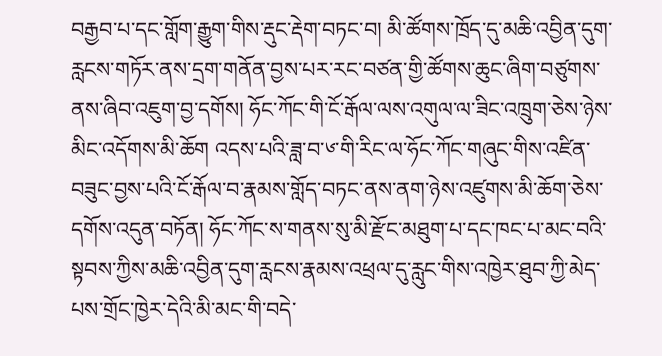བརྒྱབ་པ་དང་གློག་རྒྱུག་གིས་རྡུང་རྡེག་བཏང་བ། མི་ཚོགས་ཁྲོད་དུ་མཆི་འབྱིན་དུག་རླངས་གཏོར་ནས་དྲག་གནོན་བྱས་པར་རང་བཙན་གྱི་ཚོགས་ཆུང་ཞིག་བཙུགས་ནས་ཞིབ་འཇུག་བྱ་དགོས། ཧོང་ཀོང་གི་ངོ་རྒོལ་ལས་འགུལ་ལ་ཟིང་འཁྲུག་ཅེས་ཉེས་མིང་འདོགས་མི་ཆོག འདས་པའི་ཟླ་བ་༦་གི་རིང་ལ་ཧོང་ཀོང་གཞུང་གིས་འཛིན་བཟུང་བྱས་པའི་ངོ་རྒོལ་བ་རྣམས་གློད་བཏང་ནས་ནག་ཉེས་འཛུགས་མི་ཆོག་ཅེས་དགོས་འདུན་བཏོན། ཧོང་ཀོང་ས་གནས་སུ་མི་རྫོང་མཐུག་པ་དང་ཁང་པ་མང་བའི་སྟབས་ཀྱིས་མཆི་འབྱིན་དུག་རླངས་རྣམས་འཕྲལ་དུ་རླུང་གིས་འཁྱེར་ཐུབ་ཀྱི་མེད་པས་གྲོང་ཁྱེར་དེའི་མི་མང་གི་བདེ་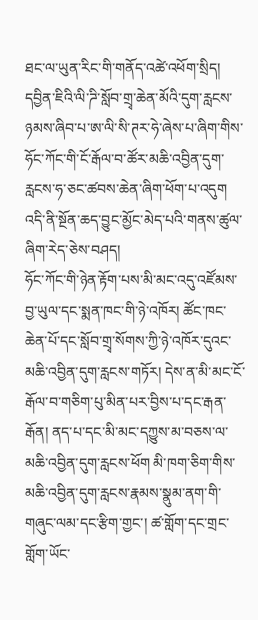ཐང་ལ་ཡུན་རིང་གི་གནོད་འཚེ་འཕོག་སྲིད། དབྱིན་ཇིའི་ལི་ཌི་སློབ་གྲྭ་ཆེན་མོའི་དུག་རླངས་ཉམས་ཞིབ་པ་ཨ་ལི་སི་ཊར་ཧེ་ཞེས་པ་ཞིག་གིས་ཧོང་ཀོང་གི་ངོ་རྒོལ་བ་ཚོར་མཆི་འབྱིན་དུག་རླངས་ཧ་ཅང་ཚབས་ཆེན་ཞིག་ཕོག་པ་འདུག འདི་ནི་སྔོན་ཆད་བྱུང་མྱོང་མེད་པའི་གནས་ཚུལ་ཞིག་རེད་ཅེས་བཤད།
ཧོང་ཀོང་གི་ཉེན་རྟོག་པས་མི་མང་འདུ་འཛོམས་བྱ་ཡུལ་དང་སྨན་ཁང་གི་ཉེ་འཁོར། ཚོང་ཁང་ཆེན་པོ་དང་སློབ་གྲྭ་སོགས་ཀྱི་ཉེ་འཁོར་དུའང་མཆི་འབྱིན་དུག་རླངས་གཏོར། དེས་ན་མི་མང་ངོ་རྒོལ་བ་གཅིག་པུ་མིན་པར་བྱིས་པ་དང་རྒན་རྒོན། ནད་པ་དང་མི་མང་དཀྱུས་མ་བཅས་ལ་མཆི་འབྱིན་དུག་རླངས་ཕོག མི་ཁག་ཅིག་གིས་མཆི་འབྱིན་དུག་རླངས་རྣམས་སྣུམ་ནག་གི་གཞུང་ལམ་དང་རྩིག་གྱང་། ཚ་གློག་དང་གྲང་གློག་ཡོང་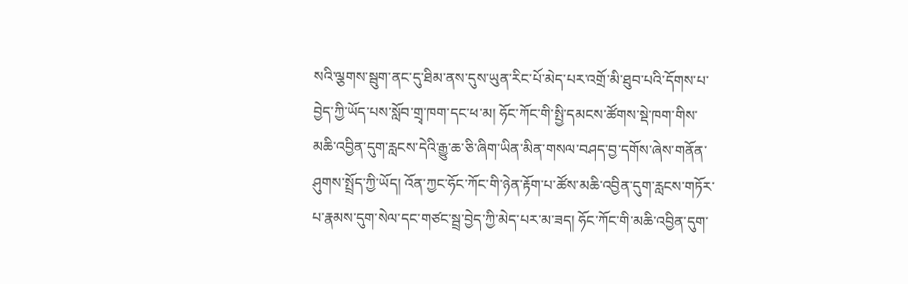སའི་ལྕགས་སྦུག་ནང་དུ་ཐིམ་ནས་དུས་ཡུན་རིང་པོ་མེད་པར་འགྲོ་མི་ཐུབ་པའི་དོགས་པ་བྱེད་ཀྱི་ཡོད་པས་སློབ་གྲྭ་ཁག་དང་ཕ་མ། ཧོང་ཀོང་གི་སྤྱི་དམངས་ཚོགས་སྡེ་ཁག་གིས་མཆི་འབྱིན་དུག་རླངས་དེའི་རྒྱུ་ཆ་ཅི་ཞིག་ཡིན་མིན་གསལ་བཤད་བྱ་དགོས་ཞེས་གནོན་ཤུགས་སྤྲོད་ཀྱི་ཡོད། འོན་ཀྱང་ཧོང་ཀོང་གི་ཉེན་རྟོག་པ་ཚོས་མཆི་འབྱིན་དུག་རླངས་གཏོར་པ་རྣམས་དུག་སེལ་དང་གཙང་སྦྲ་བྱེད་ཀྱི་མེད་པར་མ་ཟད། ཧོང་ཀོང་གི་མཆི་འབྱིན་དུག་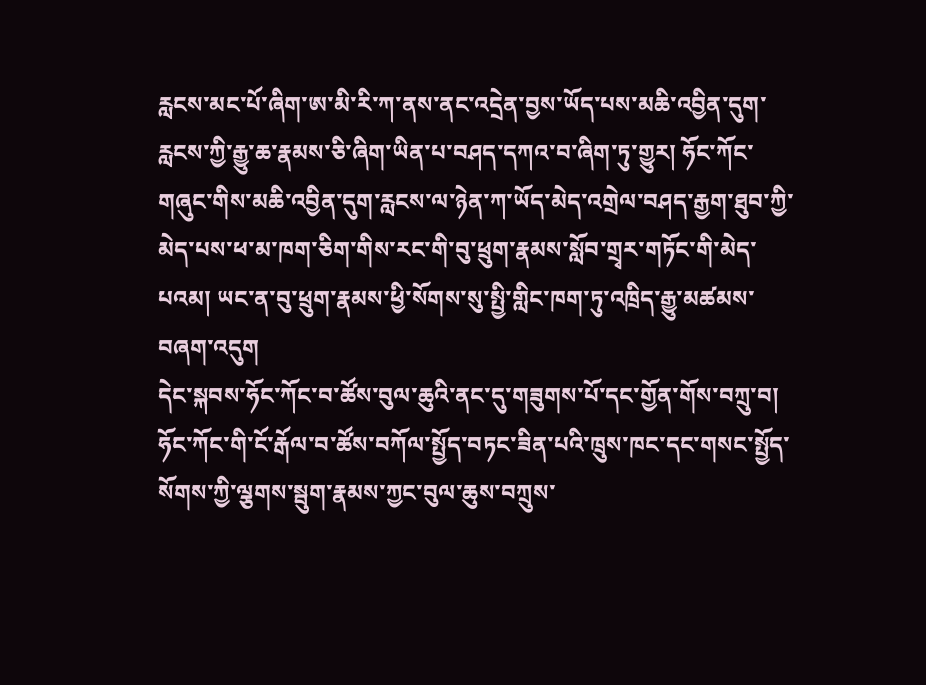རླངས་མང་པོ་ཞིག་ཨ་མི་རི་ཀ་ནས་ནང་འདྲེན་བྱས་ཡོད་པས་མཆི་འབྱིན་དུག་རླངས་ཀྱི་རྒྱུ་ཆ་རྣམས་ཅི་ཞིག་ཡིན་པ་བཤད་དཀའ་བ་ཞིག་ཏུ་གྱུར། ཧོང་ཀོང་གཞུང་གིས་མཆི་འབྱིན་དུག་རླངས་ལ་ཉེན་ཀ་ཡོད་མེད་འགྲེལ་བཤད་རྒྱག་ཐུབ་ཀྱི་མེད་པས་ཕ་མ་ཁག་ཅིག་གིས་རང་གི་བུ་ཕྲུག་རྣམས་སློབ་གྲྭར་གཏོང་གི་མེད་པའམ། ཡང་ན་བུ་ཕྲུག་རྣམས་ཕྱི་སོགས་སུ་སྤྱི་གླིང་ཁག་ཏུ་འཁྲིད་རྒྱུ་མཚམས་བཞག་འདུག
དེང་སྐབས་ཧོང་ཀོང་བ་ཚོས་བུལ་ཆུའི་ནང་དུ་གཟུགས་པོ་དང་གྱོན་གོས་བཀྲུ་བ། ཧོང་ཀོང་གི་ངོ་རྒོལ་བ་ཚོས་བཀོལ་སྤྱོད་བཏང་ཟིན་པའི་ཁྲུས་ཁང་དང་གསང་སྤྱོད་སོགས་ཀྱི་ལྕགས་སྦུག་རྣམས་ཀྱང་བུལ་ཆུས་བཀྲུས་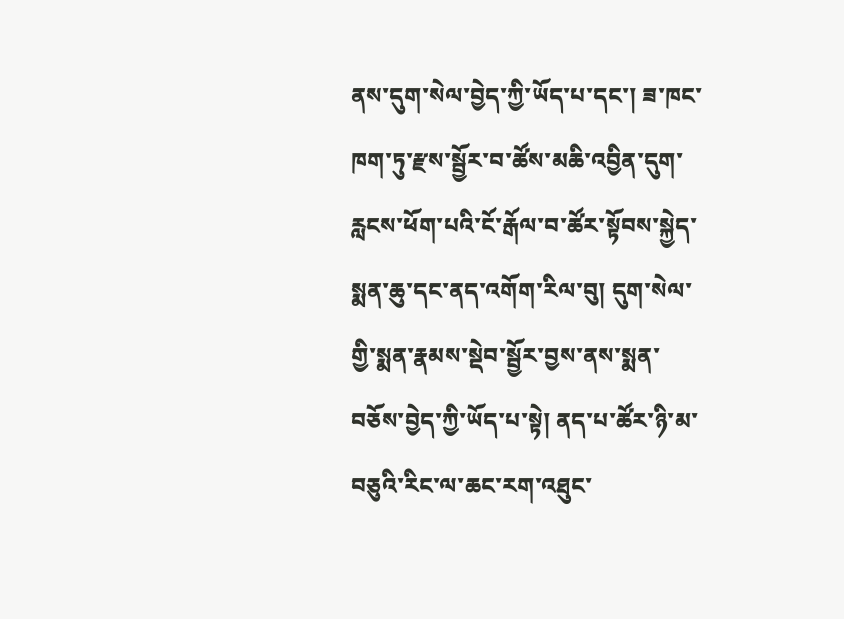ནས་དུག་སེལ་བྱེད་ཀྱི་ཡོད་པ་དང་། ཟ་ཁང་ཁག་ཏུ་རྫས་སྦྱོར་བ་ཚོས་མཆི་འབྱིན་དུག་རླངས་ཕོག་པའི་ངོ་རྒོལ་བ་ཚོར་སྟོབས་སྐྱེད་སྨན་ཆུ་དང་ནད་འགོག་རིལ་བུ། དུག་སེལ་གྱི་སྨན་རྣམས་སྡེབ་སྦྱོར་བྱས་ནས་སྨན་བཅོས་བྱེད་ཀྱི་ཡོད་པ་སྟེ། ནད་པ་ཚོར་ཉི་མ་བཅུའི་རིང་ལ་ཆང་རག་འཐུང་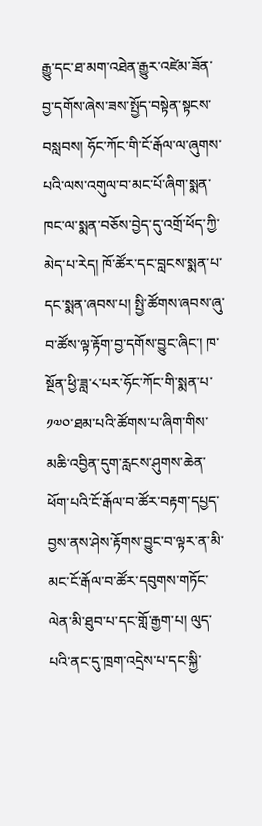རྒྱུ་དང་ཐ་མག་འཐེན་རྒྱུར་འཛེམ་ཟོན་བྱ་དགོས་ཞེས་ཟས་སྤྱོད་བསྟེན་སྟངས་བསླབས། ཧོང་ཀོང་གི་ངོ་རྒོལ་ལ་ཞུགས་པའི་ལས་འགུལ་བ་མང་པོ་ཞིག་སྨན་ཁང་ལ་སྨན་བཅོས་བྱེད་དུ་འགྲོ་ཕོད་ཀྱི་མེད་པ་རེད། ཁོ་ཚོར་དང་བླངས་སྨན་པ་དང་སྨན་ཞབས་པ། སྤྱི་ཚོགས་ཞབས་ཞུ་བ་ཚོས་ལྟ་རྟོག་བྱ་དགོས་བྱུང་ཞིང་། ཁ་སྔོན་ཕྱི་ཟླ་༨་པར་ཧོང་ཀོང་གི་སྨན་པ་༡༧༠་ཐམ་པའི་ཚོགས་པ་ཞིག་གིས་མཆི་འབྱིན་དུག་རླངས་ཤུགས་ཆེན་ཕོག་པའི་ངོ་རྒོལ་བ་ཚོར་བརྟག་དཔྱད་བྱས་ནས་ཤེས་རྟོགས་བྱུང་བ་ལྟར་ན་མི་མང་ངོ་རྒོལ་བ་ཚོར་དབུགས་གཏོང་ལེན་མི་ཐུབ་པ་དང་གློ་རྒྱག་པ། ལུད་པའི་ནང་དུ་ཁྲག་འདྲེས་པ་དང་སྐྱི་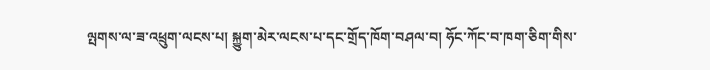ལྤགས་ལ་ཟ་འཕྲུག་ལངས་པ། སྐྱུག་མེར་ལངས་པ་དང་གྲོད་ཁོག་བཤལ་བ། ཧོང་ཀོང་བ་ཁག་ཅིག་གིས་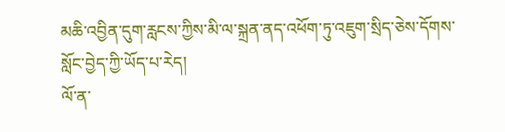མཆི་འབྱིན་དུག་རླངས་ཀྱིས་མི་ལ་སྐྲན་ནད་འཕོག་ཏུ་འཇུག་སྲིད་ཅེས་དོགས་སློང་བྱེད་ཀྱི་ཡོད་པ་རེད།
ལོ་ན་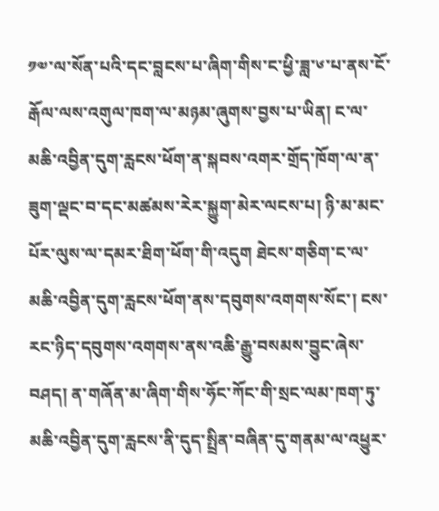༡༧་ལ་སོན་པའི་དང་བླངས་པ་ཞིག་གིས་ང་ཕྱི་ཟླ་༦་པ་ནས་ངོ་རྒོལ་ལས་འགུལ་ཁག་ལ་མཉམ་ཞུགས་བྱས་པ་ཡིན། ང་ལ་མཆི་འབྱིན་དུག་རླངས་ཕོག་ན་སྐབས་འགར་གྲོད་ཁོག་ལ་ན་ཟུག་ལྡང་བ་དང་མཚམས་རེར་སྐྱུག་མེར་ལངས་པ། ཉི་མ་མང་པོར་ལུས་ལ་དམར་ཐིག་ཕོག་གི་འདུག ཐེངས་གཅིག་ང་ལ་མཆི་འབྱིན་དུག་རླངས་ཕོག་ནས་དབུགས་འགགས་སོང་། ངས་རང་ཉིད་དབུགས་འགགས་ནས་འཆི་རྒྱུ་བསམས་བྱུང་ཞེས་བཤད། ན་གཞོན་མ་ཞིག་གིས་ཧོང་ཀོང་གི་སྲང་ལམ་ཁག་ཏུ་མཆི་འབྱིན་དུག་རླངས་ནི་དུད་སྤྲིན་བཞིན་དུ་གནམ་ལ་འཕྱུར་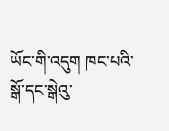ཡོང་གི་འདུག ཁང་པའི་སྒོ་དང་སྒེའུ་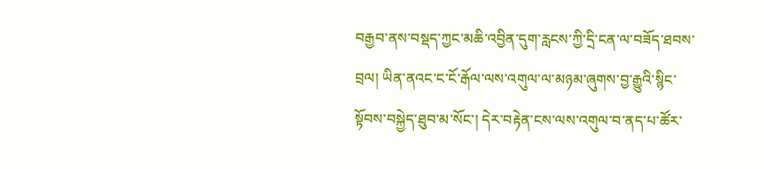བརྒྱབ་ནས་བསྡད་ཀྱང་མཆི་འབྱིན་དུག་རླངས་ཀྱི་དྲི་ངན་ལ་བཟོད་ཐབས་བྲལ། ཡིན་ནའང་ང་ངོ་རྒོལ་ལས་འགུལ་ལ་མཉམ་ཞུགས་བྱ་རྒྱུའི་སྙིང་སྟོབས་བསྐྱེད་ཐུབ་མ་སོང་། དེར་བརྟེན་ངས་ལས་འགུལ་བ་ནད་པ་ཚོར་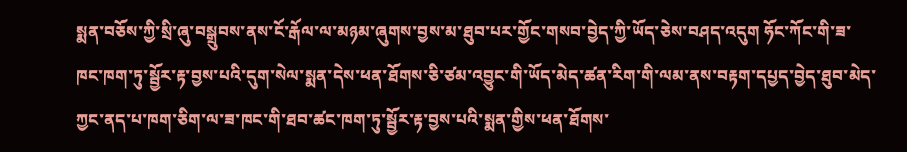སྨན་བཅོས་ཀྱི་སྲི་ཞུ་བསྒྲུབས་ནས་ངོ་རྒོལ་ལ་མཉམ་ཞུགས་བྱས་མ་ཐུབ་པར་གྱོང་གསབ་བྱེད་ཀྱི་ཡོད་ཅེས་བཤད་འདུག ཧོང་ཀོང་གི་ཟ་ཁང་ཁག་ཏུ་སྦྱོར་རྟ་བྱས་པའི་དུག་སེལ་སྨན་དེས་ཕན་ཐོགས་ཅི་ཙམ་འབྱུང་གི་ཡོད་མེད་ཚན་རིག་གི་ལམ་ནས་བརྟག་དཔྱད་བྱེད་ཐུབ་མེད་ཀྱང་ནད་པ་ཁག་ཅིག་ལ་ཟ་ཁང་གི་ཐབ་ཚང་ཁག་ཏུ་སྦྱོར་རྟ་བྱས་པའི་སྨན་གྱིས་ཕན་ཐོགས་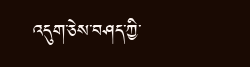འདུག་ཅེས་བཤད་ཀྱི་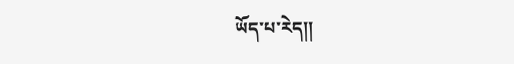ཡོད་པ་རེད།།